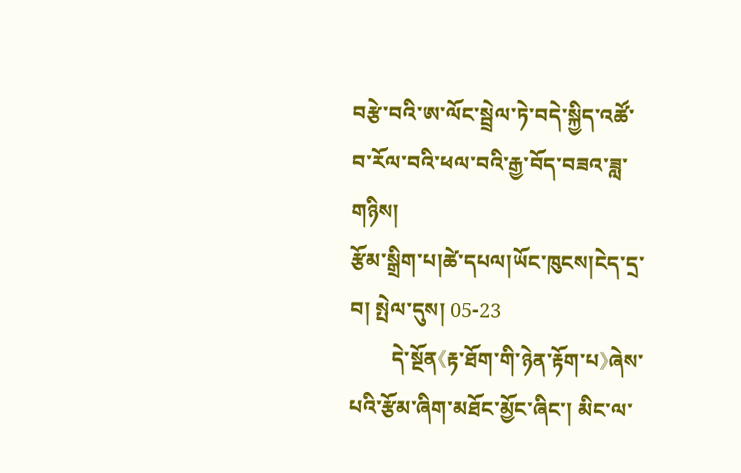བརྩེ་བའི་ཨ་ལོང་སྦྲེལ་ཏེ་བདེ་སྐྱིད་འཚོ་བ་རོལ་བའི་ཕལ་བའི་རྒྱ་བོད་བཟའ་ཟླ་གཉིས།
རྩོམ་སྒྲིག་པ།ཚེ་དཔལ།ཡོང་ཁུངས།ངེད་དྲ་བ། སྤེལ་དུས། 05-23
        དེ་སྔོན《རྟ་ཐོག་གི་ཉེན་རྟོག་པ》ཞེས་པའི་རྩོམ་ཞིག་མཐོང་མྱོང་ཞིང་། མིང་ལ་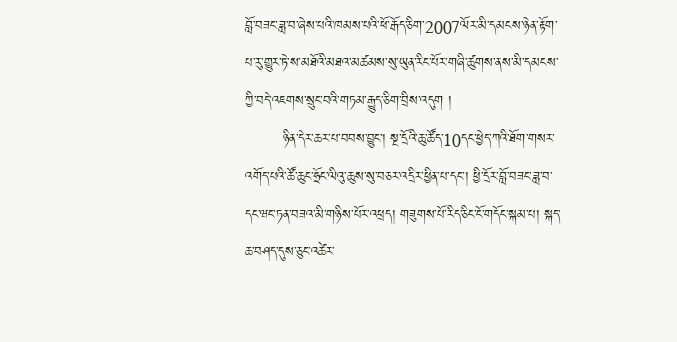བློ་བཟང་ཟླ་བ་ཞེས་པའི་ཁམས་པའི་ཕོ་རྒོད་ཅིག་2007ལོར་མི་དམངས་ཉེན་རྟོག་པ་རུ་གྱུར་ཏེ་ས་མཐོའི་མཐའ་མཚམས་སུ་ཡུན་རིང་པོར་གཞི་ཚུགས་ནས་མི་དམངས་ཀྱི་བདེ་འཇགས་སྲུང་བའི་གཏམ་རྒྱུད་ཅིག་བྲིས་འདུག །
        ཉིན་དེར་ཆར་པ་བབས་བྱུང་། སྔ་དྲོའི་ཆུ་ཚོད་10དང་ཕྱེད་ཀའི་ཐོག་གསར་འགོད་པའི་ཚོ་ཆུང་ཧྲོང་ལིའུ་ཆུས་སུ་བཅར་འདྲིར་ཕྱིན་པ་དང་། ཕྱི་དྲོར་བློ་བཟང་ཟླ་བ་དང་ཝང་ཏན་བཟའ་མི་གཉིས་པོར་འཕྲད། གཟུགས་པོ་རིད་ཅིང་ངོ་གདོང་སྐམ་པ། སྐད་ཆ་བཤད་དུས་ཅུང་འཚེར་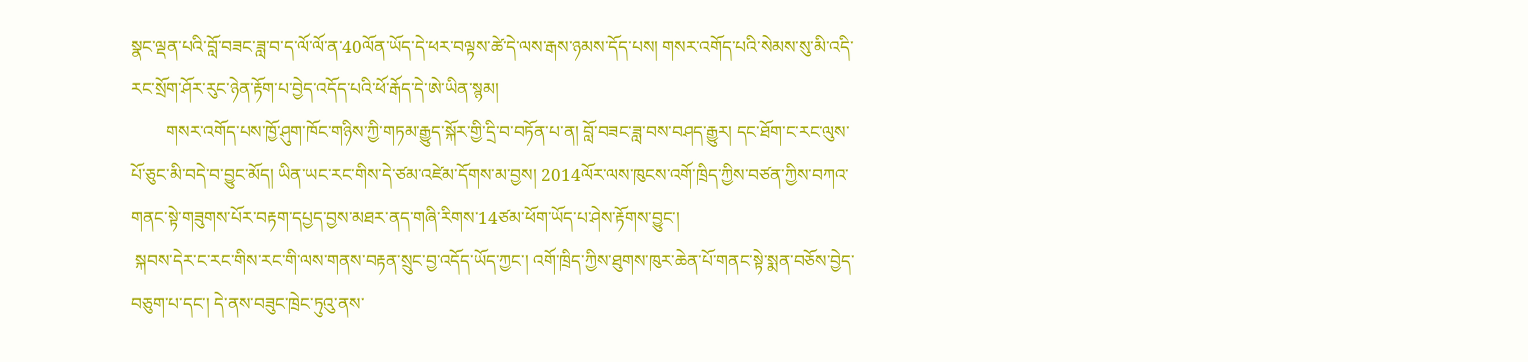སྣང་ལྡན་པའི་བློ་བཟང་ཟླ་བ་ད་ལོ་ལོ་ན་40ལོན་ཡོད་དེ་ཕར་བལྟས་ཚེ་དེ་ལས་རྒས་ཉམས་དོད་པས། གསར་འགོད་པའི་སེམས་སུ་མི་འདི་རང་སྲོག་ཤོར་རུང་ཉེན་རྟོག་པ་བྱེད་འདོད་པའི་ཕོ་རྒོད་དེ་ཨེ་ཡིན་སྙམ།
        གསར་འགོད་པས་ཁྱོ་ཤུག་ཁོང་གཉིས་ཀྱི་གཏམ་རྒྱུད་སྐོར་གྱི་དྲི་བ་བཏོན་པ་ན། བློ་བཟང་ཟླ་བས་བཤད་རྒྱུར། དང་ཐོག་ང་རང་ལུས་པོ་ཅུང་མི་བདེ་བ་བྱུང་མོད། ཡིན་ཡང་རང་གིས་དེ་ཙམ་འཛེམ་དོགས་མ་བྱས། 2014ལོར་ལས་ཁུངས་འགོ་ཁྲིད་ཀྱིས་བཙན་ཀྱིས་བཀའ་གནང་སྟེ་གཟུགས་པོར་བརྟག་དཔྱད་བྱས་མཐར་ནད་གཞི་རིགས་14ཙམ་ཕོག་ཡོད་པ་ཤེས་རྟོགས་བྱུང་།
 སྐབས་དེར་ང་རང་གིས་རང་གི་ལས་གནས་བརྟན་སྲུང་བྱ་འདོད་ཡོད་ཀྱང་། འགོ་ཁྲིད་ཀྱིས་ཐུགས་ཁུར་ཆེན་པོ་གནང་སྟེ་སྨན་བཅོས་བྱེད་བཅུག་པ་དང་། དེ་ནས་བཟུང་ཁྲེང་ཏུའུ་ནས་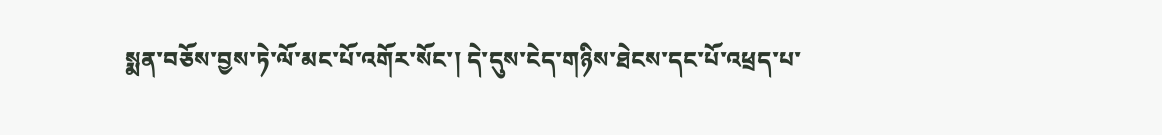སྨན་བཅོས་བྱས་ཏེ་ལོ་མང་པོ་འགོར་སོང་། དེ་དུས་ངེད་གཉིས་ཐེངས་དང་པོ་འཕྲད་པ་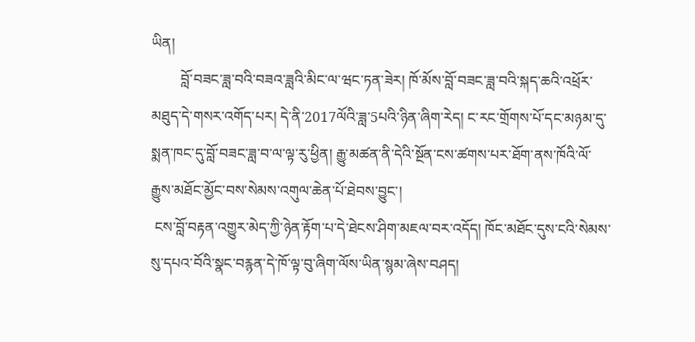ཡིན།
        བློ་བཟང་ཟླ་བའི་བཟའ་ཟླའི་མིང་ལ་ཝང་ཏན་ཟེར། ཁོ་མོས་བློ་བཟང་ཟླ་བའི་སྐད་ཆའི་འཕྲོར་མཐུད་དེ་གསར་འགོད་པར། དེ་ནི་2017ལོའི་ཟླ་5པའི་ཉིན་ཞིག་རེད། ང་རང་གྲོགས་པོ་དང་མཉམ་དུ་སྨན་ཁང་དུ་བློ་བཟང་ཟླ་བ་ལ་ལྟ་རུ་ཕྱིན། རྒྱུ་མཚན་ནི་དེའི་སྔོན་ངས་ཚགས་པར་ཐོག་ནས་ཁོའི་ལོ་རྒྱུས་མཐོང་མྱོང་བས་སེམས་འགུལ་ཆེན་པོ་ཐེབས་བྱུང་།
 ངས་བློ་བརྟན་འགྱུར་མེད་ཀྱི་ཉེན་རྟོག་པ་དེ་ཐེངས་ཤིག་མཇལ་བར་འདོད། ཁོང་མཐོང་དུས་ངའི་སེམས་སུ་དཔའ་བོའི་སྣང་བརྙན་དེ་ཁོ་ལྟ་བུ་ཞིག་ལོས་ཡིན་སྙམ་ཞེས་བཤད།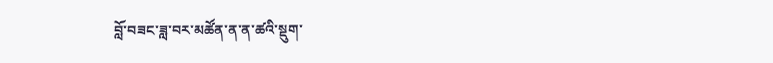བློ་བཟང་ཟླ་བར་མཚོན་ན་ན་ཚའི་སྡུག་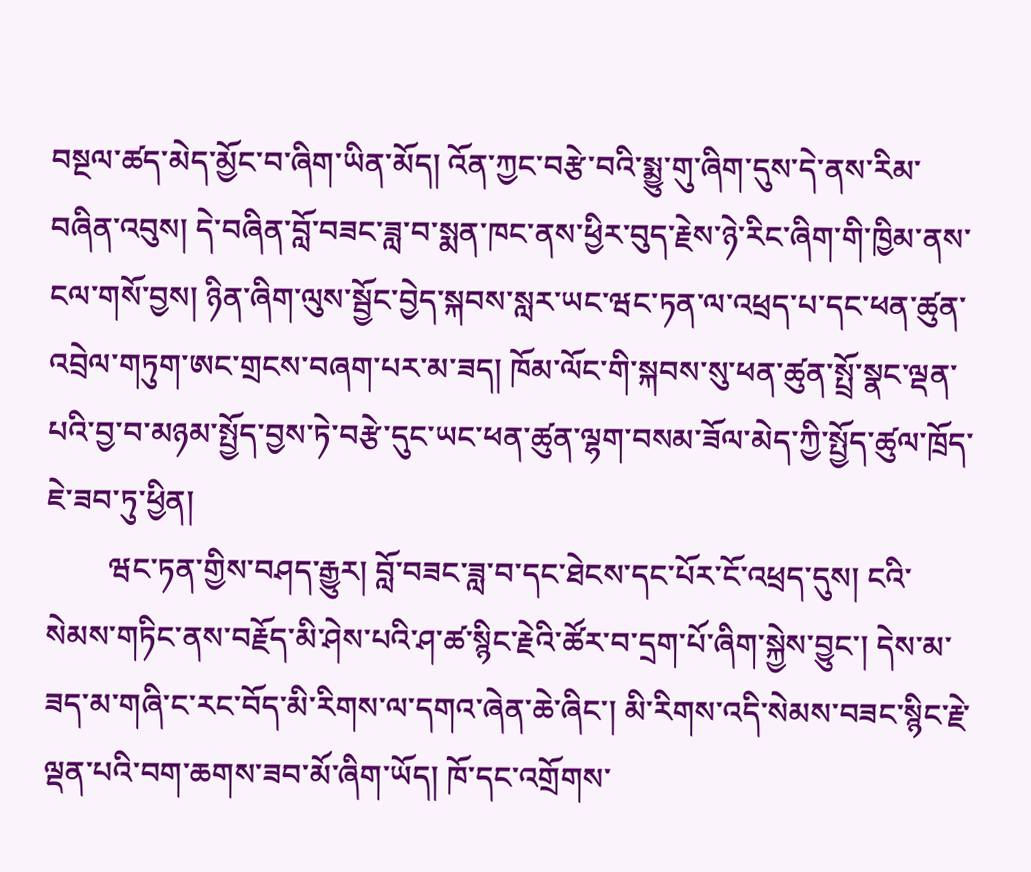བསྔལ་ཚད་མེད་མྱོང་བ་ཞིག་ཡིན་མོད། འོན་ཀྱང་བརྩེ་བའི་སྨྱུ་གུ་ཞིག་དུས་དེ་ནས་རིམ་བཞིན་འབུས། དེ་བཞིན་བློ་བཟང་ཟླ་བ་སྨན་ཁང་ནས་ཕྱིར་བུད་རྗེས་ཉེ་རིང་ཞིག་གི་ཁྱིམ་ནས་ངལ་གསོ་བྱས། ཉིན་ཞིག་ལུས་སྦྱོང་བྱེད་སྐབས་སླར་ཡང་ཝང་ཏན་ལ་འཕྲད་པ་དང་ཕན་ཚུན་འབྲེལ་གཏུག་ཨང་གྲངས་བཞག་པར་མ་ཟད། ཁོམ་ལོང་གི་སྐབས་སུ་ཕན་ཚུན་སྤྲོ་སྣང་ལྡན་པའི་བྱ་བ་མཉམ་སྤྱོད་བྱས་ཏེ་བརྩེ་དུང་ཡང་ཕན་ཚུན་ལྷག་བསམ་ཟོལ་མེད་ཀྱི་སྤྱོད་ཚུལ་ཁྲོད་ཇེ་ཟབ་ཏུ་ཕྱིན།
        ཝང་ཏན་གྱིས་བཤད་རྒྱུར། བློ་བཟང་ཟླ་བ་དང་ཐེངས་དང་པོར་ངོ་འཕྲད་དུས། ངའི་སེམས་གཏིང་ནས་བརྗོད་མི་ཤེས་པའི་ཤ་ཚ་སྙིང་རྗེའི་ཚོར་བ་དྲག་པོ་ཞིག་སྐྱེས་བྱུང་། དེས་མ་ཟད་མ་གཞི་ང་རང་བོད་མི་རིགས་ལ་དགའ་ཞེན་ཆེ་ཞིང་། མི་རིགས་འདི་སེམས་བཟང་སྙིང་རྗེ་ལྡན་པའི་བག་ཆགས་ཟབ་མོ་ཞིག་ཡོད། ཁོ་དང་འགྲོགས་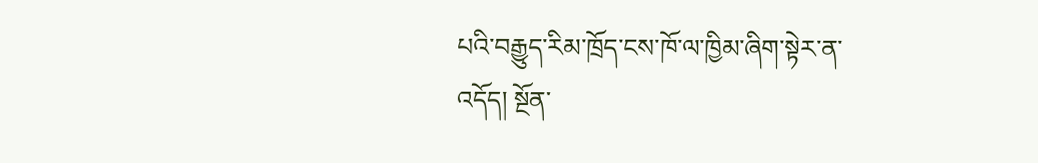པའི་བརྒྱུད་རིམ་ཁྲོད་ངས་ཁོ་ལ་ཁྱིམ་ཞིག་སྟེར་ན་འདོད། སྔོན་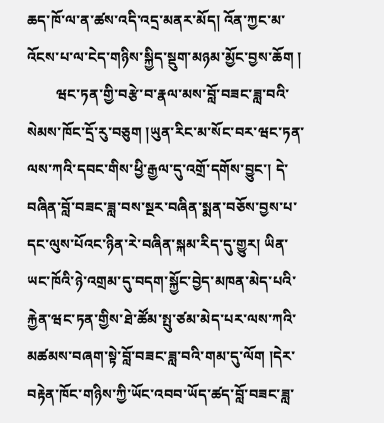ཆད་ཁོ་ལ་ན་ཚས་འདི་འདྲ་མནར་མོད། འོན་ཀྱང་མ་འོངས་པ་ལ་ངེད་གཉིས་སྐྱིད་སྡུག་མཉམ་མྱོང་བྱས་ཆོག །
        ཝང་ཏན་གྱི་བརྩེ་བ་རྣལ་མས་བློ་བཟང་ཟླ་བའི་སེམས་ཁོང་དྲོ་རུ་བཅུག །ཡུན་རིང་མ་སོང་བར་ཝང་ཏན་ལས་ཀའི་དབང་གིས་ཕྱི་རྒྱལ་དུ་འགྲོ་དགོས་བྱུང་། དེ་བཞིན་བློ་བཟང་ཟླ་བས་སྔར་བཞིན་སྨན་བཅོས་བྱས་པ་དང་ལུས་པོའང་ཉིན་རེ་བཞིན་སྐམ་རིད་དུ་གྱུར། ཡིན་ཡང་ཁོའི་ཉེ་འགྲམ་དུ་བདག་སྐྱོང་བྱེད་མཁན་མེད་པའི་རྐྱེན་ཝང་ཏན་གྱིས་ཐེ་ཚོམ་སྤུ་ཙམ་མེད་པར་ལས་ཀའི་མཚམས་བཞག་སྟེ་བློ་བཟང་ཟླ་བའི་གམ་དུ་ལོག །དེར་བརྟེན་ཁོང་གཉིས་ཀྱི་ཡོང་འབབ་ཡོད་ཚད་བློ་བཟང་ཟླ་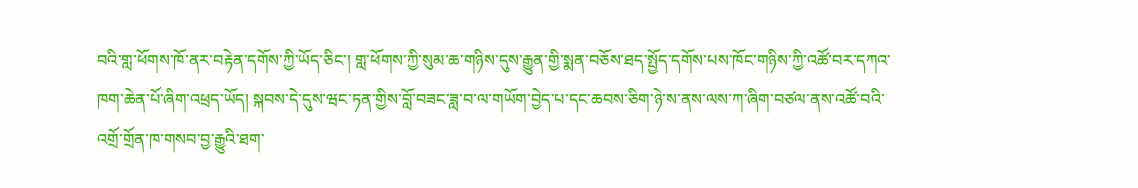བའི་གླ་ཕོགས་ཁོ་ནར་བརྟེན་དགོས་ཀྱི་ཡོད་ཅིང་། གླ་ཕོགས་ཀྱི་སུམ་ཆ་གཉིས་དུས་རྒྱུན་གྱི་སྨན་བཅོས་ཐད་སྤྱོད་དགོས་པས་ཁོང་གཉིས་ཀྱི་འཚོ་བར་དཀའ་ཁག་ཆེན་པོ་ཞིག་འཕྲད་ཡོད། སྐབས་དེ་དུས་ཝང་ཏན་གྱིས་བློ་བཟང་ཟླ་བ་ལ་གཡོག་བྱེད་པ་དང་ཆབས་ཅིག་ཉེ་ས་ནས་ལས་ཀ་ཞིག་བཙལ་ནས་འཚོ་བའི་འགྲོ་གྲོན་ཁ་གསབ་བྱ་རྒྱུའི་ཐག་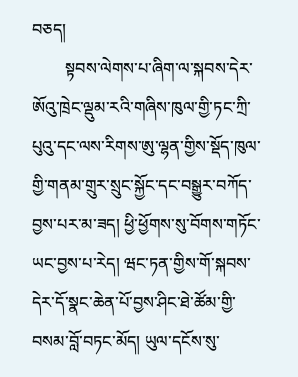བཅད།
        སྟབས་ལེགས་པ་ཞིག་ལ་སྐབས་དེར་ཨོའུ་ཁྲེང་ལྡུམ་རའི་གཞིས་ཁུལ་གྱི་ཏང་ཀྲི་པུའུ་དང་ལས་རིགས་ཨུ་ལྷན་གྱིས་སྡོད་ཁུལ་གྱི་གནམ་གྲུར་སྲུང་སྐྱོང་དང་བསྒྱུར་བཀོད་བྱས་པར་མ་ཟད། ཕྱི་ཕྱོགས་སུ་བོགས་གཏོང་ཡང་བྱས་པ་རེད། ཝང་ཏན་གྱིས་གོ་སྐབས་དེར་དོ་སྣང་ཆེན་པོ་བྱས་ཤིང་ཐེ་ཚོམ་གྱི་བསམ་བློ་བཏང་མོད། ཡུལ་དངོས་སུ་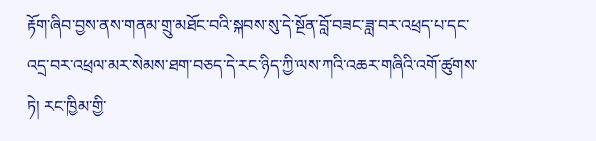རྟོག་ཞིབ་བྱས་ནས་གནམ་གྲུ་མཐོང་བའི་སྐབས་སུ་དེ་སྔོན་བློ་བཟང་ཟླ་བར་འཕྲད་པ་དང་འདྲ་བར་འཕྲལ་མར་སེམས་ཐག་བཅད་དེ་རང་ཉིད་ཀྱི་ལས་ཀའི་འཆར་གཞིའི་འགོ་ཚུགས་ཏེ། རང་ཁྱིམ་གྱི་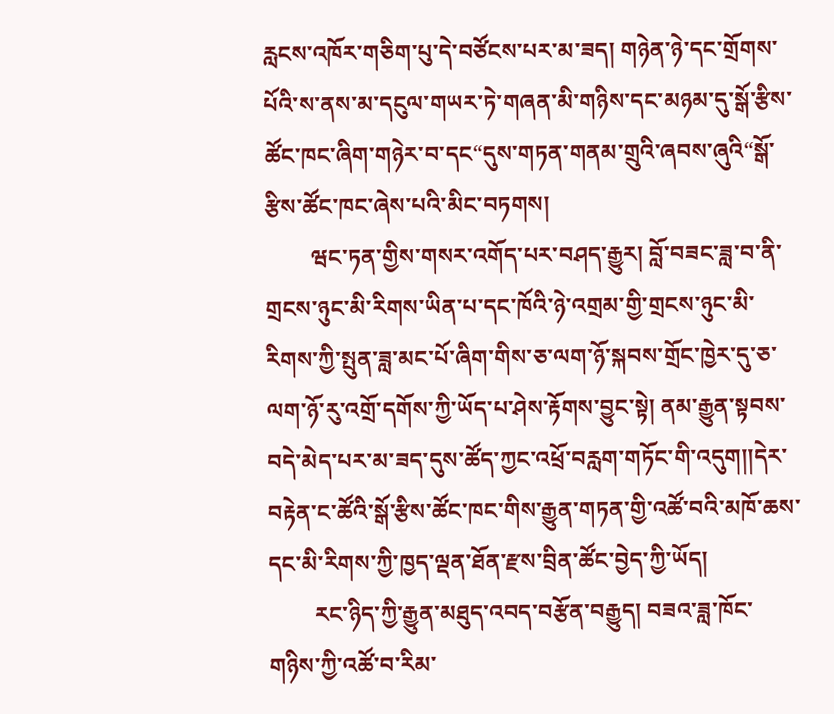རླངས་འཁོར་གཅིག་པུ་དེ་བཙོངས་པར་མ་ཟད། གཉེན་ཉེ་དང་གྲོགས་པོའི་ས་ནས་མ་དངུལ་གཡར་ཏེ་གཞན་མི་གཉིས་དང་མཉམ་དུ་སྒོ་རྩིས་ཚོང་ཁང་ཞིག་གཉེར་བ་དང“དུས་གཏན་གནམ་གྲུའི་ཞབས་ཞུའི“སྒོ་རྩིས་ཚོང་ཁང་ཞེས་པའི་མིང་བཏགས།
        ཝང་ཏན་གྱིས་གསར་འགོད་པར་བཤད་རྒྱུར། བློ་བཟང་ཟླ་བ་ནི་གྲངས་ཉུང་མི་རིགས་ཡིན་པ་དང་ཁོའི་ཉེ་འགྲམ་གྱི་གྲངས་ཉུང་མི་རིགས་ཀྱི་སྤུན་ཟླ་མང་པོ་ཞིག་གིས་ཅ་ལག་ཉོ་སྐབས་གྲོང་ཁྱེར་དུ་ཅ་ལག་ཉོ་རུ་འགྲོ་དགོས་ཀྱི་ཡོད་པ་ཤེས་རྟོགས་བྱུང་སྟེ། ནམ་རྒྱུན་སྟབས་བདེ་མེད་པར་མ་ཟད་དུས་ཚོད་ཀྱང་འཕྲོ་བརླག་གཏོང་གི་འདུག།།དེར་བརྟེན་ང་ཚོའི་སྒོ་རྩིས་ཚོང་ཁང་གིས་རྒྱུན་གཏན་གྱི་འཚོ་བའི་མཁོ་ཆས་དང་མི་རིགས་ཀྱི་ཁྱད་ལྡན་ཐོན་རྫས་བྲིན་ཚོང་བྱེད་ཀྱི་ཡོད།
        རང་ཉིད་ཀྱི་རྒྱུན་མཐུད་འབད་བརྩོན་བརྒྱུད། བཟའ་ཟླ་ཁོང་གཉིས་ཀྱི་འཚོ་བ་རིམ་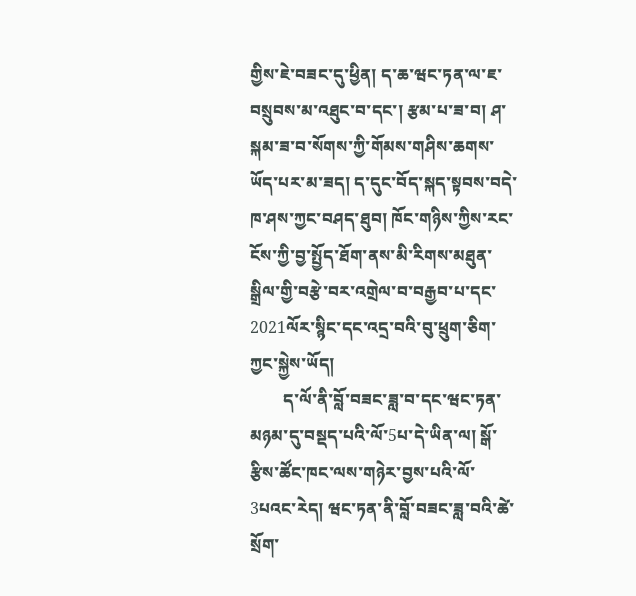གྱིས་ཇེ་བཟང་དུ་ཕྱིན། ད་ཆ་ཝང་ཏན་ལ་ཇ་བསྲུབས་མ་འཐུང་བ་དང་། རྩམ་པ་ཟ་བ། ཤ་སྐམ་ཟ་བ་སོགས་ཀྱི་གོམས་གཤིས་ཆགས་ཡོད་པར་མ་ཟད། ད་དུང་བོད་སྐད་སྟབས་བདེ་ཁ་ཤས་ཀྱང་བཤད་ཐུབ། ཁོང་གཉིས་ཀྱིས་རང་ངོས་ཀྱི་བྱ་སྤྱོད་ཐོག་ནས་མི་རིགས་མཐུན་སྒྲིལ་གྱི་བརྩེ་བར་འགྲེལ་བ་བརྒྱབ་པ་དང་2021ལོར་སྙིང་དང་འདྲ་བའི་བུ་ཕྲུག་ཅིག་ཀྱང་སྐྱེས་ཡོད།
        ད་ལོ་ནི་བློ་བཟང་ཟླ་བ་དང་ཝང་ཏན་མཉམ་དུ་བསྡད་པའི་ལོ་5པ་དེ་ཡིན་ལ། སྒོ་རྩིས་ཚོང་ཁང་ལས་གཉེར་བྱས་པའི་ལོ་3པའང་རེད། ཝང་ཏན་ནི་བློ་བཟང་ཟླ་བའི་ཚེ་སྲོག་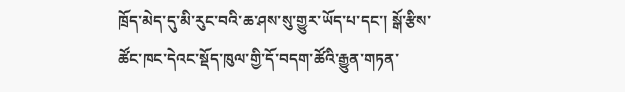ཁྲོད་མེད་དུ་མི་རུང་བའི་ཆ་ཤས་སུ་གྱུར་ཡོད་པ་དང་། སྒོ་རྩིས་ཚོང་ཁང་དེའང་སྡོད་ཁུལ་གྱི་དོ་བདག་ཚོའི་རྒྱུན་གཏན་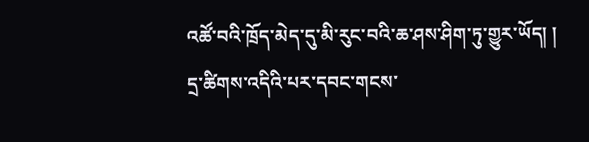འཚོ་བའི་ཁྲོད་མེད་དུ་མི་རུང་བའི་ཆ་ཤས་ཤིག་ཏུ་གྱུར་ཡོད། །
དྲ་ཚིགས་འདིའི་པར་དབང་གངས་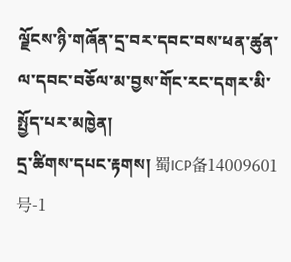ལྗོངས་ཉི་གཞོན་དྲ་བར་དབང་བས་ཕན་ཚུན་ལ་དབང་བཅོལ་མ་བྱས་གོང་རང་དགར་མི་སྤྱོད་པར་མཁྱེན།
དྲ་ཚིགས་དཔང་རྟགས། 蜀ICP备14009601号-1